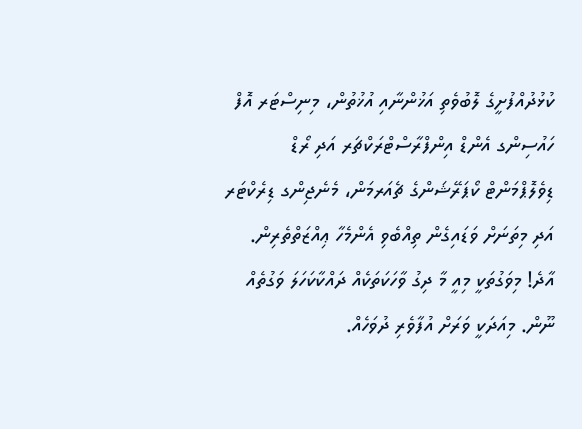ކުޅުދުއްފުށީގެ ލޮބުވެތި އަޚުންނާއި އުޚުތުން، މިނިސްޓަރ އޮފް ހައުސިންގ އެންޑް އިންފްރާސްޓްރަކްޗަރ އަދި ރޯޑް ޑިވެލޮޕްމަންޓް ކޯޕަރޭޝަންގެ ޗެއަރމަން، މެނެޖިންގ ޑިރެކްޓަރ އަދި މިތަނަށް ވަޑައިގެން ތިއްބެވި އެންމެހާ ޢިއްޒަތްތެރިން.
އާދެ! މިވަގުތަކީ މިއީ މާ ދިގު ވާހަކަތަކެއް ދައްކާކަހަލަ ވަގުތެއް ނޫން. މިއަދަކީ ވަރަށް އުފާވެރި ދުވަހެއް.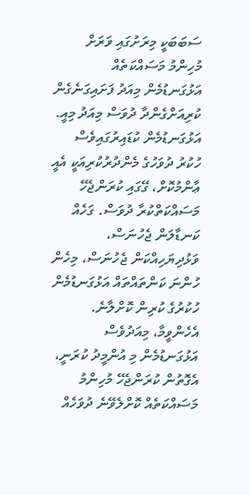ސަބަބަކީ މިރަށުގައި ވަރަށް މުހިންމު މަސައްކަތެއް އަޅުގަނޑުމެން މިއަދު ފަށައިގަނެގެން ކުރިއަށްގެންދާ ދުވަސް މިއަދު މިއީ. އަޅުގަނޑުމެން ކުޑައިރުގައިވެސް ހުކުރު ދުވަހުގެ މެންދުރުކުރިއަކީ އެއީ ޢާންމުކޮށް، ގޭގައި ކުރަންޖެހޭ މަސައްކަތްކުރާ ދުވަސް. ގަހެއް ކަނޑާލަން ޖެހުނަސް، ވަޅުދިޔަހިއްކަން ޖެހުނަސް، މިހެން ހުންނަ ކަންތައްތައް އަޅުގަނޑުމެން ހުކުރުގެ ކުރިން ކޮށްލާނެ. އެހެންވީމާ، މިއަދުވެސް އަޅުގަނޑުމެން މި އުންމީދު ކުރަނީ، އެގޮތުން ކުރަންޖެހޭ މުހިންމު މަސައްކަތެއް ކޮށްލެވޭނެ ދުވަހެއް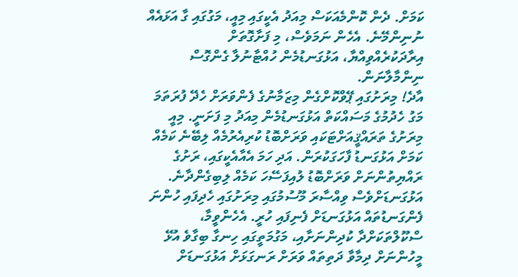ކަމަށް. ދެން ކޮންމެއަކަސް މިއަދު އެކީގައި މިއީ، މަގުގައި ގާ އަޅައެއް ނުނިންމޭނެ. އެހެން ނަމަވެސް، މި ފަށާގޮތަށް އިރާދަކުރެއްވިއްޔާ، އަޅުގަނޑުމެން ހުއްޓާނުލާ ގެންގޮސް ނިންމާލާނަން.
އާދެ! މިރަށުގައި ޕޭވްކޮށްގެން މިޒަމާނުގެ ފެންވަރަށް ހެދޭ ފުރަތަމަ މަގު ހެދުމުގެ މަސައްކަތް އަޅުގަނޑުމެން މިއަދު މި ފަށަނީ. މިއީ މިރަށުގެ ތަރައްޤީއަށްޓަކައި ވަރަށްބޮޑު ކުރިއެރުމެއް ލިބޭނެ ކަމެއް ކަމަށް އަޅުގަނޑު ފާހަގަކުރަން. އަދި ހަމަ އެއާއެކީގައި، ރަށުގެ ރައްޔިތުންނަށް ވަރަށްބޮޑު ލުއިފަސޭހަ ކަމެއް ލިބިގެންދާނެ. އަޅުގަނޑަށްވެސް ވިއްސާރަ މޫސުމުގައި މިރަށުގައި ހެދިފައި ހުންނަ ފެންގަނޑުތައް އަޅުގަނޑަށް ފެނިފައި ހުރީ. އެހެންވީމާ، ސްކޫލްތަކަށްދާ ކުދިންނަށާއި، މަގުމަތީގައި ހިނގާ ބިގާވެ އުޅޭ މީހުންނަށް ދިމާވާ ދަތިތައް ވަރަށް ރަނގަޅަށް އަޅުގަނޑަށް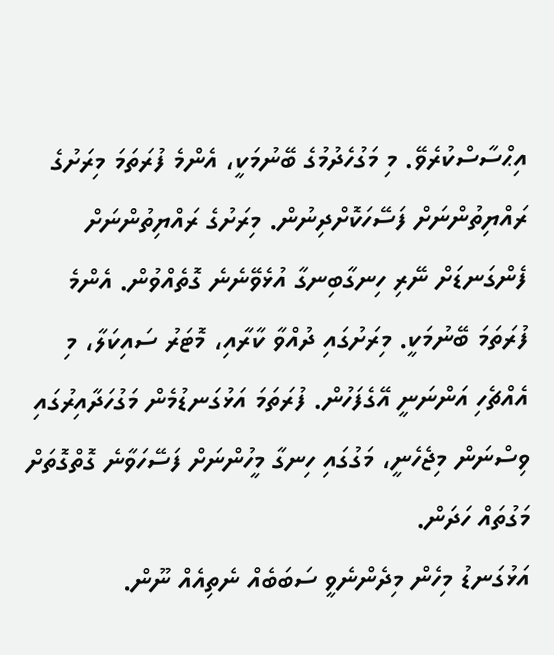އިޙްސާސްކުރެވޭ. މި މަގުހެދުމުގެ ބޭނުމަކީ، އެންމެ ފުރަތަމަ މިރަށުގެ ރައްޔިތުންނަށް ފަސޭހަކޮށްދިނުން. މިރަށުގެ ރައްޔިތުންނަށް ފެންގަނޑަށް ނޭރި ހިނގާބިނގާ އުޅެވޭނެނެ ގޮތެއްވުން. އެންމެ ފުރަތަމަ ބޭނުމަކީ. މިރަށުގައި ދުއްވާ ކާރާއި، މޮޓަރު ސައިކަލާ، މި އެއްޗެހި އަންނަނީ އޭގެފަހުން. ފުރަތަމަ އަޅުގަނޑުމެން މަގުހަދާއިރުގައި ވިސްނަން މިޖެހެނީ، މަގުގައި ހިނގާ މީހުންނަށް ފަސޭހަވާނެ ގޮތްގޮތަށް މަގުތައް ހަދަން.
އަޅުގަނޑު މިހެން މިދެންނެވީ ސަބަބެއް ނެތިއެއް ނޫން.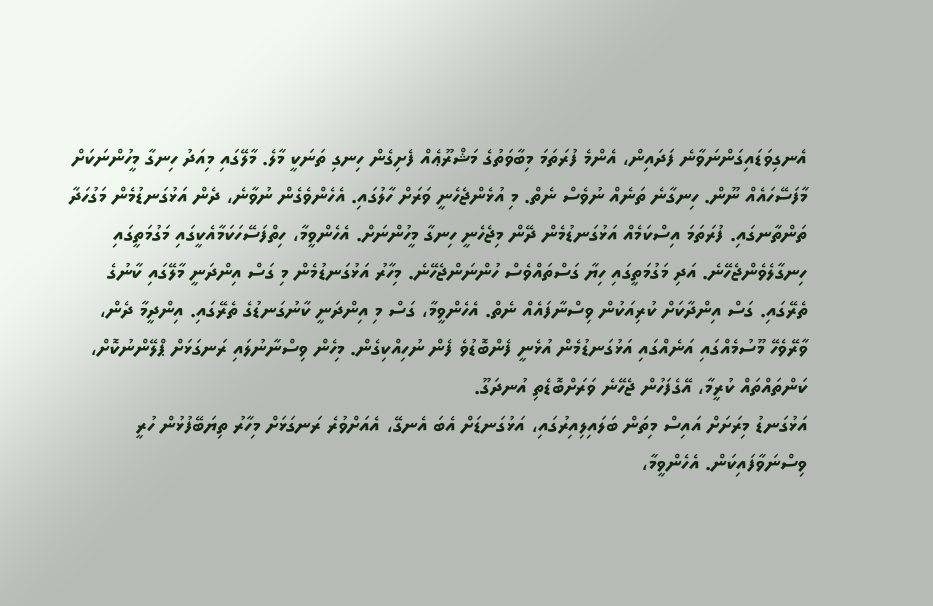އެނގިވަޑައިގަންނަވާނެ ފަދައިން، އެންމެ ފުރަތަމަ މިބާވަތުގެ މަޝްރޫޢެއް ފެށިގެން ހިނގި ތަނަކީ މާލެ. މާލޭގައި މިއަދު ހިނގާ މީހުންނަކަށް މާފަސޭހައެއް ނޫން. ހިނގާނެ ތަނެއް ނުވެސް ނެތް. މި އުޅެންޖެހެނީ ވަރަށް ހާލުގައި. އެހެންވެގެން ނުވާނެ، ދެން އަޅުގަނޑުމެން މަގުހަދާ ތަންތާނގައި. ފުރަތަމަ އިސްކަމެއް އަޅުގަނޑުމެން ދޭން މިޖެހެނީ ހިނގާ މީހުންނަށް. އެހެންވީމާ، ހިތްފަސޭހަކަމާއެކީގައި މަގުމަތީގައި ހިނގާލެވެންޖެހޭނެ. އަދި މަގުމަތީގައި ހިޔާ ގަސްތައްވެސް ހުންނަންޖެހޭނެ. މިހާރު އަޅުގަނޑުމެން މި ގަސް އިންދަނީ މާލޭގައި ކާނުގެ ތެރޭގައި. ގަސް އިންދާކަށް ކުރިއަކުން ވިސްނާފައެއް ނެތް. އެހެންވީމާ، ގަސް މި އިންދަނީ ކާނުގަނޑުގެ ތެރޭގައި. އިންދީމާ ދެން، ވާރޭވެހޭ މޫސުމެއްގައި އަނެއްގައި އަޅުގަނޑުމެން އުޅެނީ ފެންބޮޑުވެ ފެން ނުހިއްކިގެން. މިހެން ވިސްނާނުލައި ރަނގަޅަށް ޕްލޭންނުކޮށް، ކަންތައްތައް ކުރީމާ، އޭގެފަހުން ޖެހޭނެ ވަރަށްބޮޑެތި އުނދަގޫ.
އަޅުގަނޑު މިރަށަށް އައިސް މިތަން ބަލައިލިއިރުގައި، އަޅުގަނޑަށް އެބަ އެނގޭ، އެއަށްވުރެ ރަނގަޅަށް މިހާރު ތިޔަބޭފުޅުން ހުރީ ވިސްނަވާފައިކަން. އެހެންވީމާ،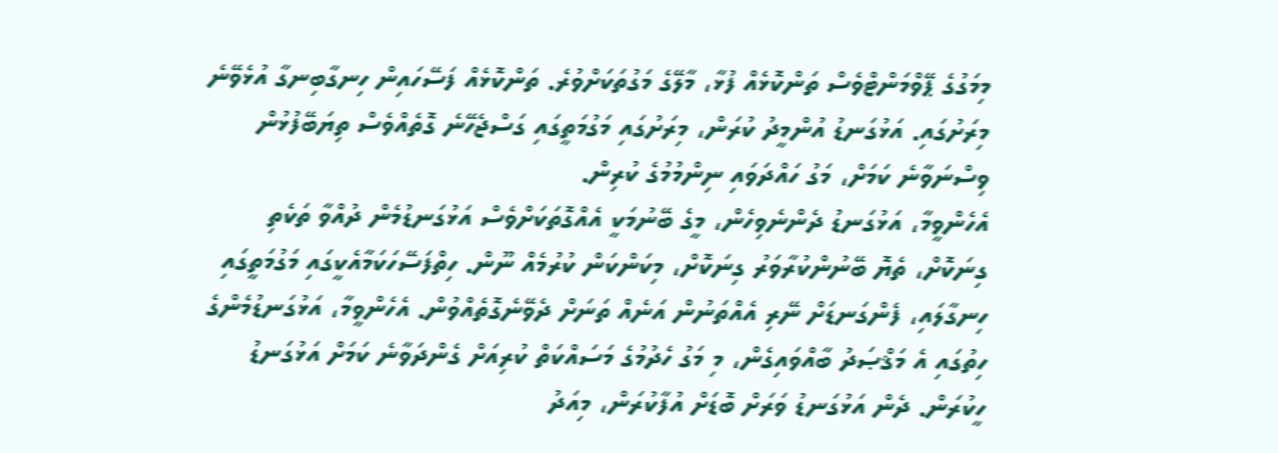މިމަގުގެ ޕޭވްމަންޓްވެސް ތަންކޮޅެއް ފުޅާ، މާލޭގެ މަގުތަކަށްވުރެ. ތަންކޮޅެއް ފަސޭހައިން ހިނގާބިނގާ އުޅެވޭނެ މިރަށުގައި. އަޅުގަނޑު އުންމީދު ކުރަން، މިރަށުގައި މަގުމަތީގައި ގަސްޖެހޭނެ ގޮތެއްވެސް ތިޔަބޭފުޅުން ވިސްނަވާނެ ކަމަށް، މަގު ހައްދަވައި ނިންމުމުގެ ކުރިން.
އެހެންވީމާ، އަޅުގަނޑު ދެންނެވިހެން، މީގެ ބޭނުމަކީ އެއްގޮތަކަށްވެސް އަޅުގަނޑުމެން ދުއްވާ ތަކެތި ގިނަކޮށް، ތެޔޮ ބޭނުންކުރާވަރު ގިނަކޮށް، މިކަންކަން ކުރުމެއް ނޫން. ހިތްފަސޭހަކަމާއެކީގައި މަގުމަތީގައި ހިނގާލައި، ފެންގަނޑަށް ނޭރި އެއްތަނުން އަނެއް ތަނަށް ދެވޭނެގޮތެއްވުން. އެހެންވީމާ، އަޅުގަނޑުމެންގެ ހިތުގައި އެ މަޤްޞަދު ބާއްވައިގެން، މި މަގު ހެދުމުގެ މަސައްކަތް ކުރިއަށް ގެންދަވާނެ ކަމަށް އަޅުގަނޑު ހީކުރަން. ދެން އަޅުގަނޑު ވަރަށް ބޮޑަށް އުފާކުރަން، މިއަދު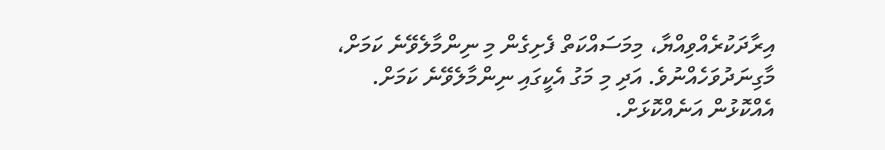އިރާދަކުރެއްވިއްޔާ، މިމަސައްކަތް ފެށިގެން މި ނިންމާލެވޭނެ ކަމަށް، މާގިނަދުވަހެއްނުވެ. އަދި މި މަގު އެކީގައި ނިންމާލެވޭނެ ކަމަށް. އެއްކޮޅުން އަނެއްކޮޅަށް.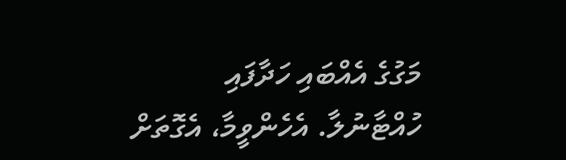މަގުގެ އެއްބައި ހަދާފައި ހުއްޓާނުލާ. އެހެންވީމާ، އެގޮތަށް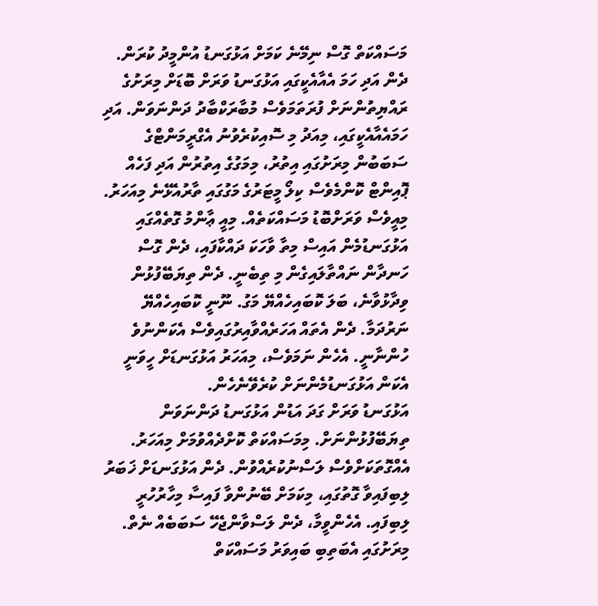މަސައްކަތް ގޮސް ނިމޭނެ ކަމަށް އަޅުގަނޑު އުންމީދު ކުރަން.
ދެން އަދި ހަމަ އެއާއެކީގައި އަޅުގަނޑު ވަރަށް ބޮޑަށް މިރަށުގެ ރައްޔިތުންނަށް ފުރަތަމަވެސް މުބާރަކްބާދު ދަންނަވަން. އަދި ހަމައެއާއެކީގައި، މިއަދު މި ސޮއިކުރެވުނު އެގްރީމަންޓްގެ ސަބަބުން މިރަށުގައި އިތުރު، މިމަގުގެ އިތުރުން އަދި ފަހެއް ޕޮއިންޓް ކޮންމެވެސް ކިލޯ މީޓަރުގެ މަގުގައި ތާރުއެޅޭނެ މިއަހަރު. މިއީވެސް ވަރަށްބޮޑު މަސައްކަތެއް. މިއީ ޢާންމު ގޮތެއްގައި އަޅުގަނޑުމެން އައިސް މިތާ ވާހަކަ ދައްކާފައި، ދެން ގޮސް ހަނދާން ނައްތާލައިގެން މި ތިބެނީ. ދެން ތިޔަބޭފުޅުން ވިދާޅުވާނެ، ބަލަ ކޮބައިހެއްޔޭ މަގު. ނޫނީ ކޮބައިހެއްޔޭ ނަރުދަމާ. ދެން އެތައް އަހަރެއްވާއިރުގައިވެސް އެކަންނުވެ ހުންނާނީ. އެހެން ނަމަވެސް، މިއަހަރު އަޅުގަނޑަށް ހީވަނީ އެކަން އަޅުގަނޑުމެންނަށް ކުރެވޭނެހެން.
އަޅުގަނޑު ވަރަށް ގަދަ އަޑުން އަޅުގަނޑު ދަންނަވަން ތިޔަބޭފުޅުންނަށް. މިމަސައްކަތް ކޮށްދެއްވުމަށް މިއަހަރު. އެއްގޮތަކަށްވެސް ލަސްނުކުރެއްވުން. ދެން އަޅުގަނޑަށް ޚަބަރު ލިބިފައިވާ ގޮތުގައި، މިކަމަށް ބޭނުންވާ ފައިސާ މިހާރުހުރީ ލިބިފައި. އެހެންވީމާ، ދެން ލަސްވާންޖެހޭ ސަބަބެއް ނެތް. މިރަށުގައި އެބަތިބި ބައިވަރު މަސައްކަތް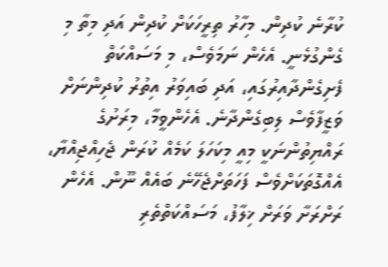ކުރާނެ ކުދިން. މިހާރު ތިރީހަކަށް ކުދިން އަދި މިތާ މި ގެންގުޅެނީ. އެހެން ނަމަވެސް، މި މަސައްކަތް ފެށިގެންދާއިރުގައި، އަދި ބައިވަރު އިތުރު ކުދިންނަށް ވަޒީފާވެސް ލިބިގެންދާނެ. އެހެންވީމާ، މިރަށުގެ ރައްޔިތުންނަކީ މިއީ މިކަހަލަ ކަމެއް ކުރަން ޖެހިއްޖިއްޔާ، އެއްގޮތަކަށްވެސް ފަހަތަށްޖެހޭނެ ބައެއް ނޫން. އެހެން ރަށްރަށާ ވަރަށް ޚިލާފު، މަސައްކަތްތެރި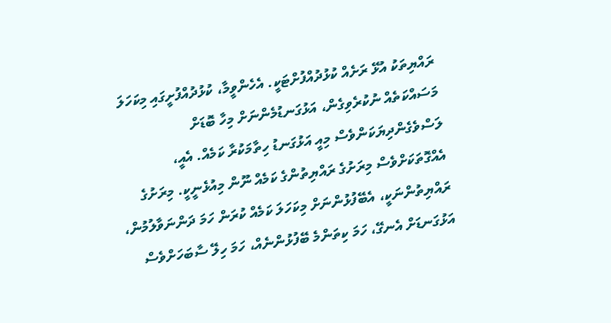ރައްޔިތަކު އުޅޭ ރަށެއް ކުޅުދުއްފުށްޓަކީ. އެހެންވީމާ، ކުޅުދުއްފުށީގައި މިކަހަލަ މަސައްކަތެއް ނުކުރެވިގެން، އަޅުގަނޑުމެންނަށް މިހާ ބޮޑަށް ލަސްވެގެންދިޔަކަންވެސް މިއީ އަޅުގަނޑު ހިތާމަކުރާ ކަމެއް. އެއީ، އެއްގޮތަކަށްވެސް މިރަށުގެ ރައްޔިތުންގެ ކަމެއް ނޫން މިއުޅެނީކީ. މިރަށުގެ ރައްޔިތުންނަކީ، އެބޭފުޅުންނަށް މިކަހަލަ ކަމެއް ކުރަން ހަމަ ދަންނަވާލުމުން، އަޅުގަނޑަށް އެނގޭ، ހަމަ ކިތަންމެ ބޭފުޅުންނެއް، ހަމަ ހިލޭ ސާބަހަށްވެސް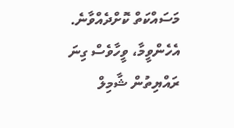މަސައްކަތް ކޮށްދެއްވާނެ. އެހެންވީމާ، ވީހާވެސް ގިނަ ރައްޔިތުން ޝާމިލް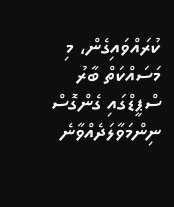ކުރައްވައިގެން، މި މަސައްކަތް ބާރު ސްޕީޑްގައި ގެންގޮސް ނިންމަވާލަދެއްވާނެ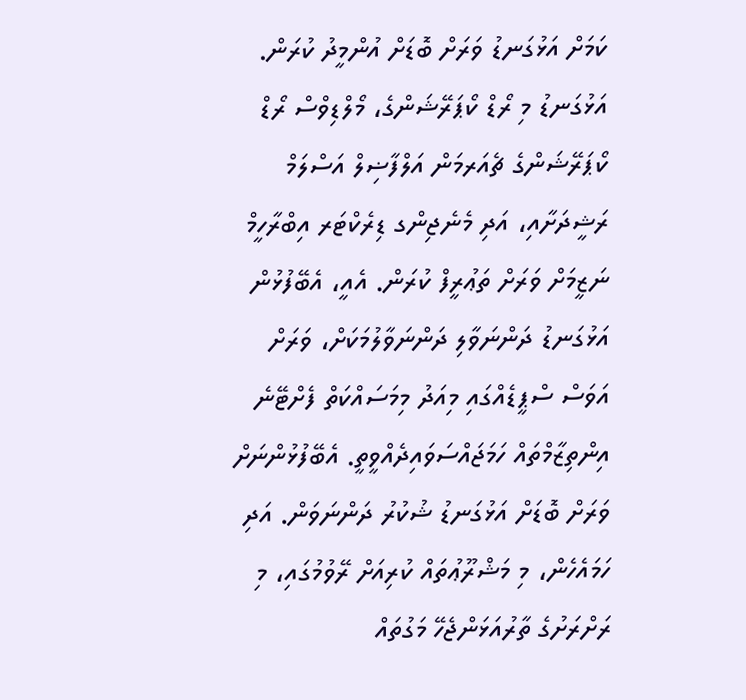ކަމަށް އަޅުގަނޑު ވަރަށް ބޮޑަށް އުންމީދު ކުރަން.
އަޅުގަނޑު މި ރޯޑް ކޯޕަރޭޝަންގެ، މޯލްޑިވްސް ރޯޑް ކޯޕަރޭޝަންގެ ޗެއަރމަން އަލްފާޟިލް އަސްލަމް ރަޝީދަށާއި، އަދި މެނެޖިންގ ޑިރެކްޓަރ އިބްރާހީމް ނަޒީމަށް ވަރަށް ތަޢުރީފް ކުރަން. އެއީ، އެބޭފުޅުން އަޅުގަނޑު ދަންނަވާލި ދަންނަވާލުމަކަށް، ވަރަށް އަވަސް ސްޕީޑެއްގައި މިއަދު މިމަސައްކަތް ފެށްޓޭނެ އިންތިޒާމްތައް ހަމަޖައްސަވައިދެއްވީތީ. އެބޭފުޅުންނަށް ވަރަށް ބޮޑަށް އަޅުގަނޑު ޝުކުރު ދަންނަވަން. އަދި ހަމައެހެން، މި މަޝްރޫޢުތައް ކުރިއަށް ރޭވުމުގައި، މި ރަށްރަށުގެ ތާރުއަޅަންޖެހޭ މަގުތައް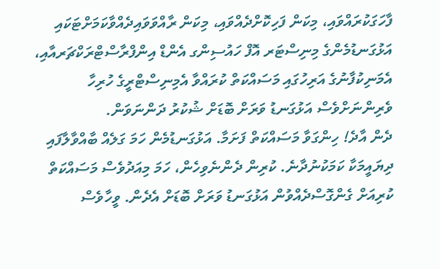ފާހަގަކުރައްވައި، މިކަން ފަހިކޮށްދެއްވައި، މިކަން ރާއްވަވައިދެއްވާކަމަށްޓަކައި އަޅުގަނޑުމެންގެ މިނިސްޓަރ އޮފް ހައުސިންގ އެންޑް އިންފްރާސްޓްރަކްޗަރއާއި، އެމަނިކުފާނުގެ އަރިހުގައި މަސައްކަތް ކުރައްވާ އެމިނިސްޓްރީގެ ހުރިހާ ވެރިންނަށްވެސް އަޅުގަނޑު ވަރަށް ބޮޑަށް ޝުކުރު ދަންނަވަން.
ދެން އާދެ! ހިންގަވާ މަސައްކަތް ފަށަމާ. އަޅުގަނޑުމެން ހަމަ ގަލެއް ބާއްވާލާފައި ދިޔައީމަކާ ކަމަކުނުދާނެ. ކުރިން ދެންނެވިހެން، ހަމަ މިއަދުވެސް މަސައްކަތް ކުރިއަށް ގެންގޮސްދެއްވުން އަޅުގަނޑު ވަރަށް ބޮޑަށް އެދެން. ވީހާވެސް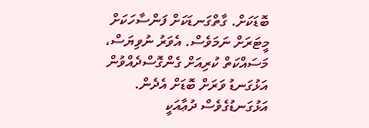ބޮޑަކަށް. ގާތްގަނޑަކަށް ފަންސާހަކަށް މީޓަރަށް ނަމަވެސް. އެވަރު ނުވިޔަސް، މަސައްކަތް ކުރިއަށް ގެންގޮސްދެއްވުން އަޅުގަނޑު ވަރަށް ބޮޑަށް އެދެން.
އަޅުގަނޑުގެވެސް ދުޢާއަކީ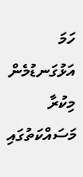ހަމަ އަޅުގަނޑުމެން މިކުރާ މަސައްކަތުގައި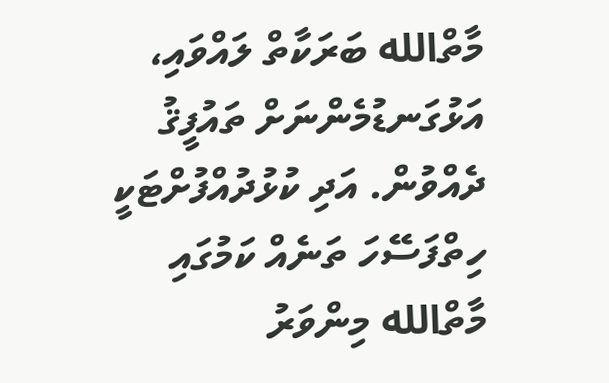މާތްالله ބަރަކާތް ލައްވައި، އަޅުގަނޑުމެންނަށް ތައުފީޤު ދެއްވުން. އަދި ކުޅުދުއްފުށްޓަކީ ހިތްފަސޭހަ ތަނެއް ކަމުގައި މާތްالله މިންވަރު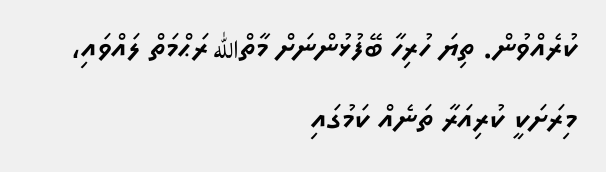ކުރެއްވުން. ތިޔަ ހުރިހާ ބޭފުޅުންނަށް މާތްالله ރަޙްމަތް ލައްވައި، މިރަށަކީ ކުރިއަރާ ތަނެއް ކަމުގައި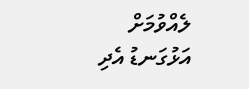ލެއްވުމަށް އަޅުގަނޑު އެދި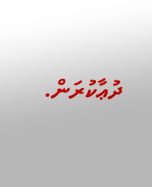ދުޢާކުރަން.